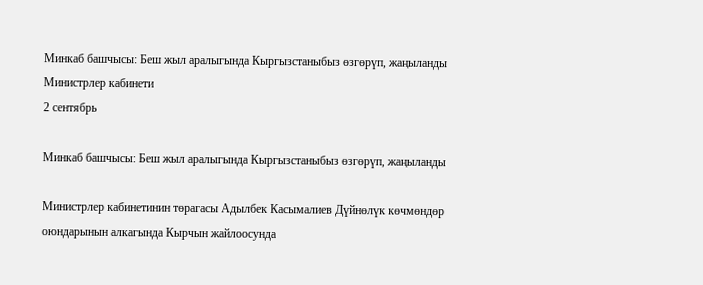Минкаб башчысы: Беш жыл аралыгында Кыргызстаныбыз өзгөрүп, жаңыланды
Министрлер кабинети
2 сентябрь

Минкаб башчысы: Беш жыл аралыгында Кыргызстаныбыз өзгөрүп, жаңыланды

Министрлер кабинетинин төрагасы Адылбек Касымалиев Дүйнөлүк көчмөндөр оюндарынын алкагында Кырчын жайлоосунда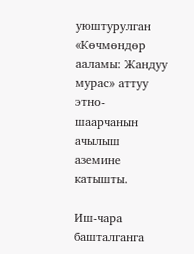уюштурулган «Көчмөндөр ааламы: Жандуу мурас» аттуу этно-шаарчанын ачылыш аземине катышты.

Иш-чара башталганга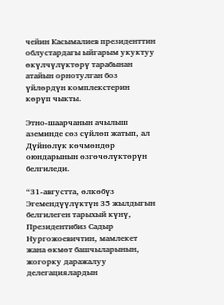чейин Касымалиев президенттин облустардагы ыйгарым укуктуу өкүлчүлүктөрү тарабынан атайын орнотулган боз үйлөрдүн комплекстерин көрүп чыкты.

Этно-шаарчанын ачылыш аземинде сөз сүйлөп жатып, ал Дүйнөлүк көчмөндөр оюндарынын өзгөчөлүктөрүн белгиледи.

“31-августта, өлкөбүз Эгемендүүлүктүн 35 жылдыгын белгилеген тарыхый күнү, Президентибиз Садыр Нургожоевичтин, мамлекет жана өкмөт башчыларынын, жогорку даражалуу делегациялардын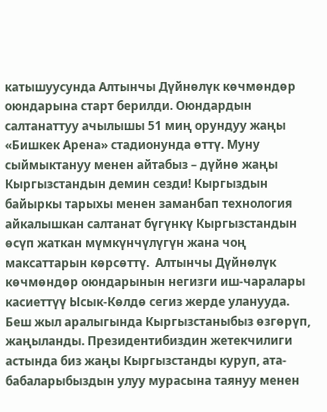катышуусунда Алтынчы Дүйнөлүк көчмөндөр оюндарына старт берилди. Оюндардын салтанаттуу ачылышы 51 миң орундуу жаңы «Бишкек Арена» стадионунда өттү. Муну сыймыктануу менен айтабыз – дүйнө жаңы Кыргызстандын демин сезди! Кыргыздын байыркы тарыхы менен заманбап технология айкалышкан салтанат бүгүнкү Кыргызстандын өсүп жаткан мүмкүнчүлүгүн жана чоң максаттарын көрсөттү.  Алтынчы Дүйнөлүк көчмөндөр оюндарынын негизги иш-чаралары касиеттүү Ысык-Көлдө сегиз жерде уланууда. Беш жыл аралыгында Кыргызстаныбыз өзгөрүп, жаңыланды. Президентибиздин жетекчилиги астында биз жаңы Кыргызстанды куруп, ата-бабаларыбыздын улуу мурасына таянуу менен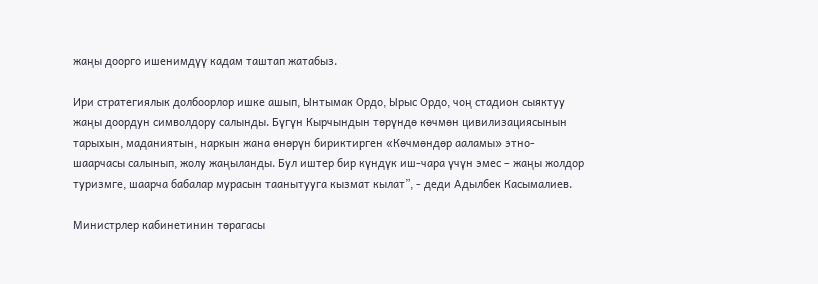жаңы доорго ишенимдүү кадам таштап жатабыз.

Ири стратегиялык долбоорлор ишке ашып, Ынтымак Ордо, Ырыс Ордо, чоң стадион сыяктуу жаңы доордун символдору салынды. Бүгүн Кырчындын төрүндө көчмөн цивилизациясынын тарыхын, маданиятын, наркын жана өнөрүн бириктирген «Көчмөндөр ааламы» этно-шаарчасы салынып, жолу жаңыланды. Бул иштер бир күндүк иш-чара үчүн эмес – жаңы жолдор туризмге, шаарча бабалар мурасын таанытууга кызмат кылат”, - деди Адылбек Касымалиев.

Министрлер кабинетинин төрагасы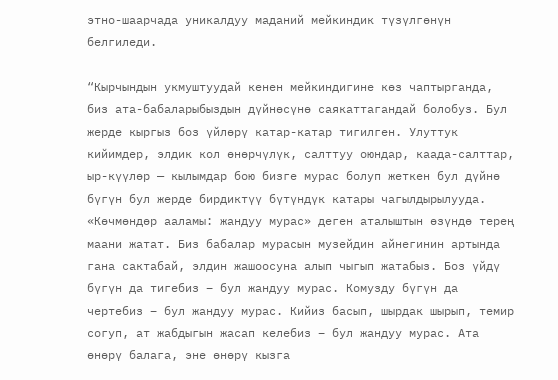этно-шаарчада уникалдуу маданий мейкиндик түзүлгөнүн белгиледи.

“Кырчындын укмуштуудай кенен мейкиндигине көз чаптырганда, биз ата-бабаларыбыздын дүйнөсүнө саякаттагандай болобуз. Бул жерде кыргыз боз үйлөрү катар-катар тигилген. Улуттук кийимдер, элдик кол өнөрчүлүк, салттуу оюндар, каада-салттар, ыр-күүлөр — кылымдар бою бизге мурас болуп жеткен бул дүйнө бүгүн бул жерде бирдиктүү бүтүндүк катары чагылдырылууда. «Көчмөндөр ааламы: жандуу мурас» деген аталыштын өзүндө терең маани жатат. Биз бабалар мурасын музейдин айнегинин артында гана сактабай, элдин жашоосуна алып чыгып жатабыз. Боз үйдү бүгүн да тигебиз – бул жандуу мурас. Комузду бүгүн да чертебиз – бул жандуу мурас. Кийиз басып, шырдак шырып, темир согуп, ат жабдыгын жасап келебиз – бул жандуу мурас. Ата өнөрү балага, эне өнөрү кызга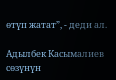өтүп жатат”, - деди ал.

Адылбек Касымалиев сөзүнүн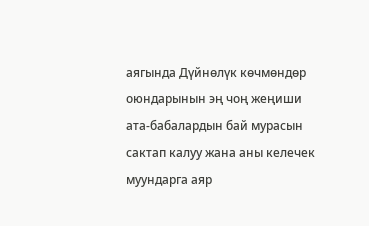аягында Дүйнөлүк көчмөндөр оюндарынын эң чоң жеңиши ата-бабалардын бай мурасын сактап калуу жана аны келечек муундарга аяр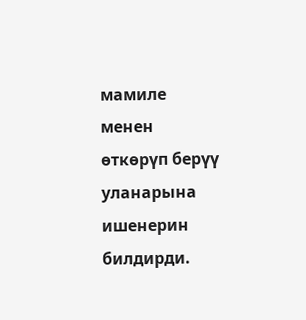мамиле менен өткөрүп берүү уланарына ишенерин билдирди.